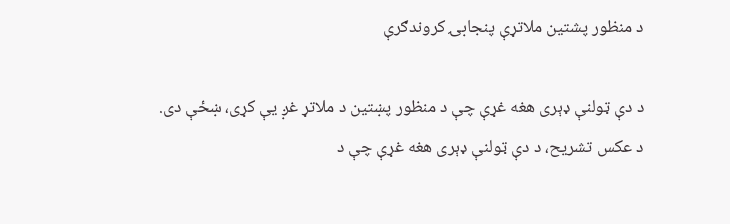د منظور پشتین ملاتړې پنجابۍ کروندګرې

د دې ټولنې ډېری هغه غړې چې د منظور پښتین د ملاتړ غږ یې کړی، ښځې دی.
د عکس تشریح، د دې ټولنې ډېری هغه غړې چې د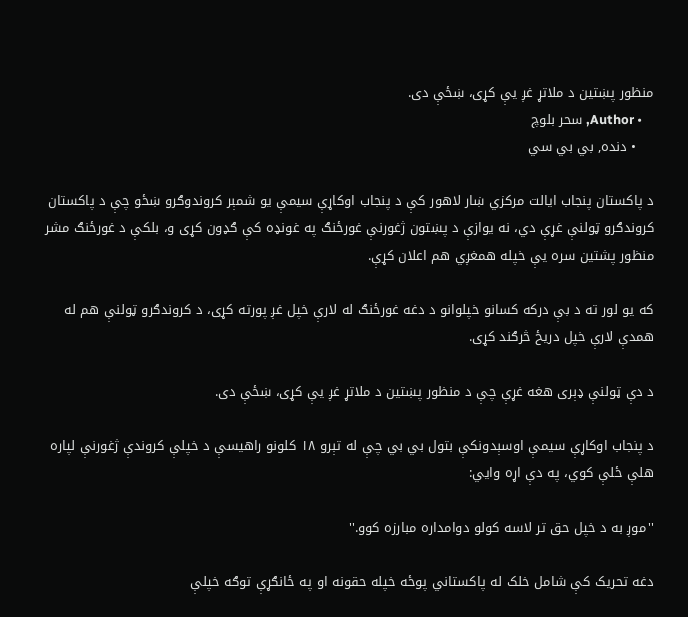منظور پښتین د ملاتړ غږ یې کړی، ښځې دی.
    • Author, سحر بلوچ
    • دنده, بي بي سي

د پاکستان پنجاب ایالت مرکزي ښار لاهور کې د پنجاب اوکاړې سیمې یو شمېر کروندوګرو ښځو چې د پاکستان کروندګرو ټولنې غړې دي، نه یوازې د پښتون ژغورنې غورځنګ په غونډه کې ګډون کړی و، بلکې د غورځنګ مشر منظور پشتین سره یې خپله همغږي هم اعلان کړې.

که یو لور ته د بې درکه کسانو خپلوانو د دغه غورځنګ له لارې خپل غږ پورته کړی، د کروندګرو ټولنې هم له همدې لارې خپل دریځ څرګند کړی.

د دې ټولنې ډېری هغه غړې چې د منظور پښتین د ملاتړ غږ یې کړی، ښځې دی.

د پنجاب اوکاړې سیمې اوسېدونکې بتول بي بي چې له تېرو ۱۸ کلونو راهیسې د خپلې کروندې ژغورنې لپاره هلې ځلې کوي، په دې اړه وايي:

''موږ به د خپل حق تر لاسه کولو دوامداره مبارزه کوو.''

دغه تحریک کې شامل خلک له پاکستاني پوځه خپله حقونه او په ځانګړې توګه خپلې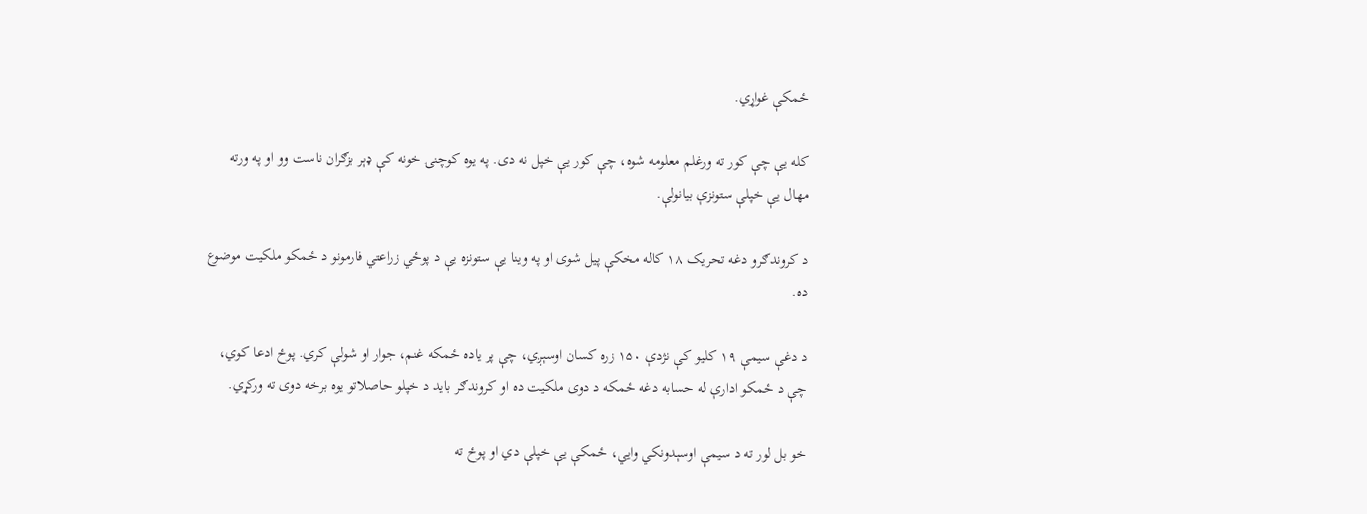ځمکې غواړي.

کله یې چې کور ته ورغلم معلومه شوه، چې کور یې خپل نه دی. په یوه کوچنۍ خونه کې ډېر بزګران ناست وو او په ورته مهال یې خپلې ستونزې بیانولې.

د کروندګرو دغه تحریک ۱۸ کاله مخکې پیل شوی او په وینا یې ستونزه یې د پوځي زراعتي فارمونو د ځمکو ملکیت موضوع ده.

د دغې سیمې ۱۹ کلیو کې نژدې ۱۵۰ زره کسان اوسېږي، چې پر یاده ځمکه غنم، جوار او شولې کري. پوځ ادعا کوي، چې د ځمکو ادارې له حسابه دغه ځمکه د دوی ملکیت ده او کروندګر باید د خپلو حاصلاتو یوه برخه دوی ته ورکړي.

خو بل لور ته د سیمې اوسېدونکي وايي، ځمکې یې خپلې دي او پوځ ته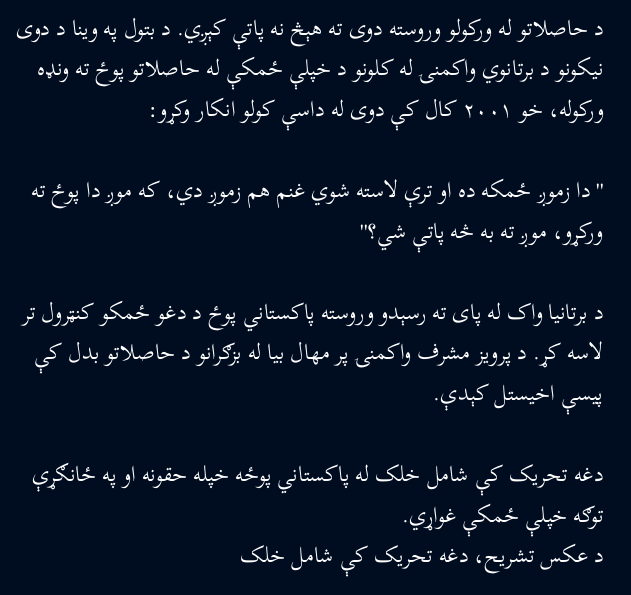د حاصلاتو له ورکولو وروسته دوی ته هېڅ نه پاتې کېږي. د بتول په وینا د دوی نیکونو د برتانوي واکمنۍ له کلونو د خپلې ځمکې له حاصلاتو پوځ ته ونډه ورکوله، خو ۲۰۰۱ کال کې دوی له داسې کولو انکار وکړو:

''دا زموږ ځمکه ده او ترې لاسته شوي غنم هم زموږ دي، که موږ دا پوځ ته ورکړو، موږ ته به څه پاتې شي؟''

د برتانیا واک له پای ته رسېدو وروسته پاکستاني پوځ د دغو ځمکو کنټرول تر لاسه کړ. د پرویز مشرف واکمنۍ پر مهال بیا له بزګرانو د حاصلاتو بدل کې پیسې اخیستل کېدې.

دغه تحریک کې شامل خلک له پاکستاني پوځه خپله حقونه او په ځانګړې توګه خپلې ځمکې غواړي.
د عکس تشریح، دغه تحریک کې شامل خلک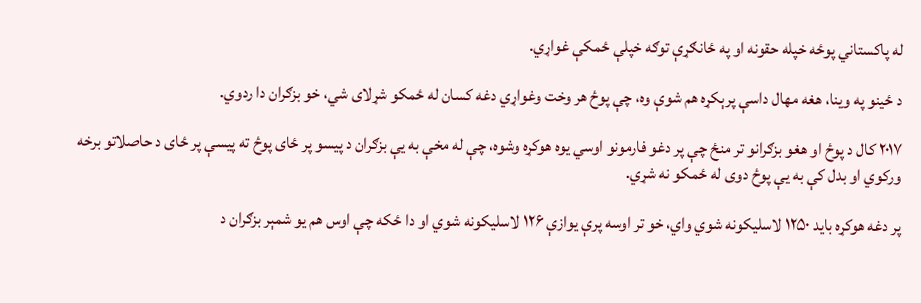له پاکستاني پوځه خپله حقونه او په ځانګړې توګه خپلې ځمکې غواړي.

د ځینو په وینا، هغه مهال داسې پرېکړه هم شوې وه، چې پوځ هر وخت وغواړي دغه کسان له ځمکو شړلای شي، خو بزګران دا ردوي.

۲۰۱۷ کال د پوځ او هغو بزګرانو تر منځ چې پر دغو فارمونو اوسي یوه هوکړه وشوه، چې له مخې به یې بزګران د پیسو پر ځای پوځ ته پیسې پر ځای د حاصلاتو برخه ورکوي او بدل کې به یې پوځ دوی له ځمکو نه شړي.

پر دغه هوکړه باید ۱۲۵۰ لاسلیکونه شوي واي، خو تر اوسه پرې یوازې ۱۲۶ لاسلیکونه شوي او دا ځکه چې اوس هم یو شمېر بزګران د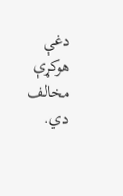دغې هوکړې مخالف دي.